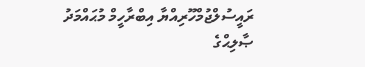ރައީސުލްޖުމްހޫރިއްޔާ އިބްރާހީމް މުޙައްމަދު ޞާލިޙްގެ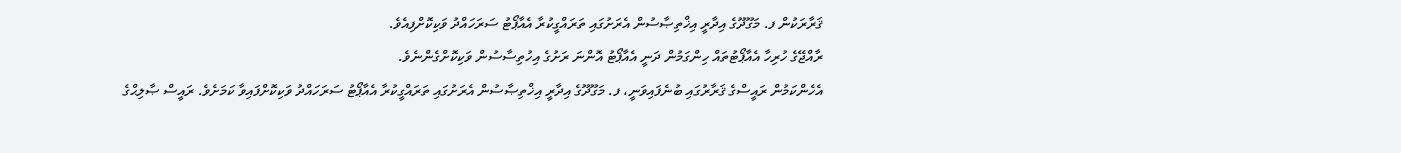ޤަރާރަކުން ފ. މަގޫދޫގެ އިދާރީ އިޚްތިޞާސުން އެރަށުގައި ތަރައްގީކުރާ އެއާޕޯޓު ސަރަހައްދު ވަކިކޮށްފިއެވެ.
ރާއްޖޭގެ ހުރިހާ އެއާޕޯޓުތައް ހިންގަމުން ދަނީ އެއާޕޯޓު އޮންނަ ރަށުގެ އިހުތިސާސުން ވަކިކޮށްގެންނެވެ.
އެހެންކަމުން ރައީސްގެ ޤަރާރުގައި ބުނެފައިވަނީ، ފ. މަގޫދޫގެ އިދާރީ އިޚްތިޞާސުން އެރަށުގައި ތަރައްގީކުރާ އެއާޕޯޓު ސަރަހައްދު ވަކިކޮށްފައިވާ ކަމަށެވެ. ރައީސް ޞާލިޙްގެ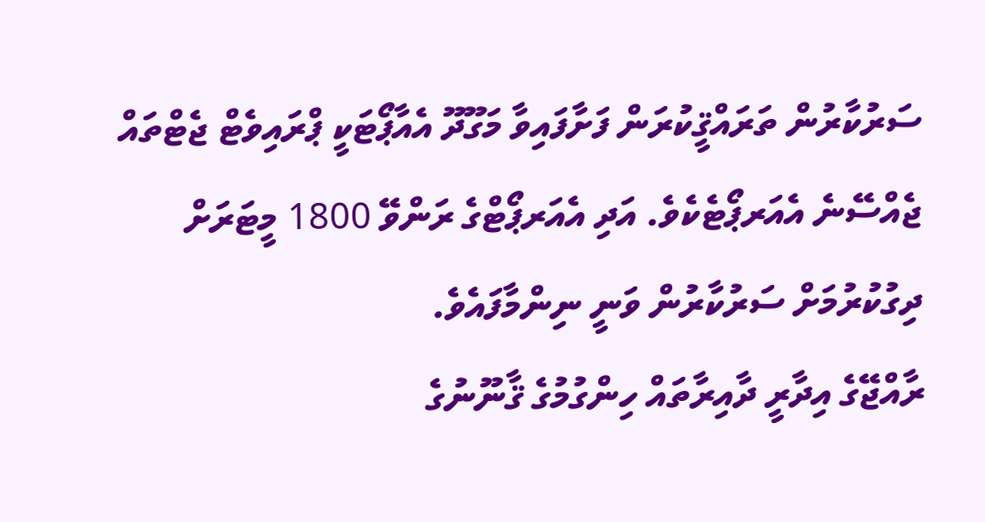ސަރުކާރުން ތަރައްޤީކުރަން ފަށާފައިވާ މަގޫދޫ އެއާޕޯޓަކީ ޕްރައިވެޓް ޖެޓްތައް ޖެއްސޭނެ އެއަރޕޯޓެކެވެ. އަދި އެއަރޕޯޓްގެ ރަންވޭ 1800 މީޓަރަށް ދިގުކުރުމަށް ސަރުކާރުން ވަނީ ނިންމާފައެވެ.
ރާއްޖޭގެ އިދާރީ ދާއިރާތައް ހިންގުމުގެ ޤާނޫނުގެ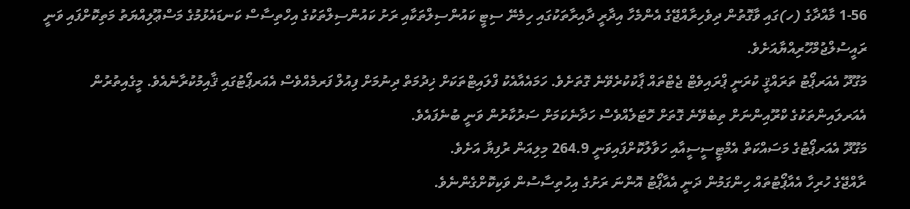1-56 މާއްދާގެ (ހ)ގައި ވާގޮތުން ދިވެހިރާއްޖޭގެ އެންމެހާ އިދާރީ ދާއިރާތަކުގައި ހިމެނޭ ސިޓީ ކައުންސިލްތަކާއި ރަށު ކައުންސިލްތަކުގެ އިހްތިސާސް ކަނޑައެޅުމުގެ މަސްޢޫލިއްޔަތު މަތިކޮށްފައި ވަނީ ރައީސުލްޖުމްހޫރިއްޔާއަށެވެ.
މަގޫދޫ އެއަރޕޯޓު ތަރައްޤީ ކުރަނީ ޕްރައިވެޓް ޖެޓްތައް ޕާކުކުރެވޭނެ ގޮތަށެވެ. ހަމައެއާއެކު ފްލައިޓްތަކަށް ޚިދުމަތް ދިނުމަށް ފިއުލް ފަރމެއްވެސް އެއަރޕޯޓުގައި ޤާއިމުކުރާނެއެވެ. މީގެއިތުރުން އެއަރލައިންތަކުގެ ކްރޫއިންނަށް ތިބެވޭނެ ގޮތަށް ހޮޓަލެއްވެސް ހަދާނެކަމަށް ސަރުކާރުން ވަނީ ބުނެފައެވެ.
މަގޫދޫ އެއަރޕޯޓުގެ މަސައްކަތް އެމްޓީސީސީއާއި ހަވާލުކޮށްފައިވަނީ 264.9 މިލިއަން ރުފިޔާ އަށެވެ.
ރާއްޖޭގެ ހުރިހާ އެއާޕޯޓުތައް ހިންގަމުން ދަނީ އެއާޕޯޓު އޮންނަ ރަށުގެ އިހުތިސާސުން ވަކިކޮށްގެންނެވެ.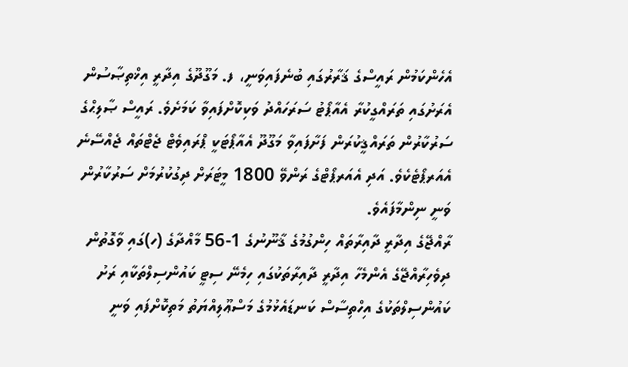އެހެންކަމުން ރައީސްގެ ޤަރާރުގައި ބުނެފައިވަނީ، ފ. މަގޫދޫގެ އިދާރީ އިޚްތިޞާސުން އެރަށުގައި ތަރައްގީކުރާ އެއާޕޯޓު ސަރަހައްދު ވަކިކޮށްފައިވާ ކަމަށެވެ. ރައީސް ޞާލިޙްގެ ސަރުކާރުން ތަރައްޤީކުރަން ފަށާފައިވާ މަގޫދޫ އެއާޕޯޓަކީ ޕްރައިވެޓް ޖެޓްތައް ޖެއްސޭނެ އެއަރޕޯޓެކެވެ. އަދި އެއަރޕޯޓްގެ ރަންވޭ 1800 މީޓަރަށް ދިގުކުރުމަށް ސަރުކާރުން ވަނީ ނިންމާފައެވެ.
ރާއްޖޭގެ އިދާރީ ދާއިރާތައް ހިންގުމުގެ ޤާނޫނުގެ 1-56 މާއްދާގެ (ހ)ގައި ވާގޮތުން ދިވެހިރާއްޖޭގެ އެންމެހާ އިދާރީ ދާއިރާތަކުގައި ހިމެނޭ ސިޓީ ކައުންސިލްތަކާއި ރަށު ކައުންސިލްތަކުގެ އިހްތިސާސް ކަނޑައެޅުމުގެ މަސްޢޫލިއްޔަތު މަތިކޮށްފައި ވަނީ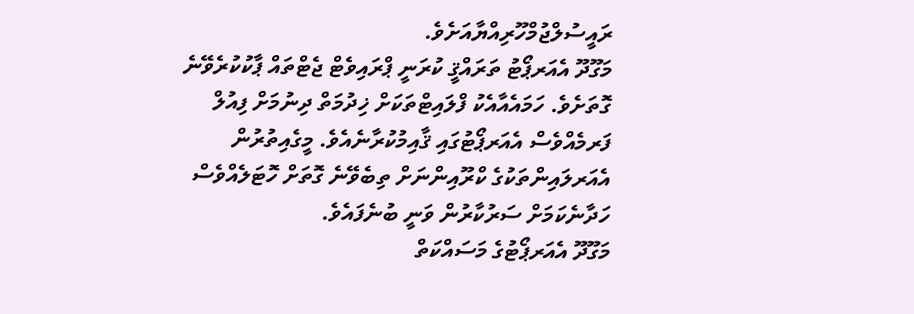ރައީސުލްޖުމްހޫރިއްޔާއަށެވެ.
މަގޫދޫ އެއަރޕޯޓު ތަރައްޤީ ކުރަނީ ޕްރައިވެޓް ޖެޓްތައް ޕާކުކުރެވޭނެ ގޮތަށެވެ. ހަމައެއާއެކު ފްލައިޓްތަކަށް ޚިދުމަތް ދިނުމަށް ފިއުލް ފަރމެއްވެސް އެއަރޕޯޓުގައި ޤާއިމުކުރާނެއެވެ. މީގެއިތުރުން އެއަރލައިންތަކުގެ ކްރޫއިންނަށް ތިބެވޭނެ ގޮތަށް ހޮޓަލެއްވެސް ހަދާނެކަމަށް ސަރުކާރުން ވަނީ ބުނެފައެވެ.
މަގޫދޫ އެއަރޕޯޓުގެ މަސައްކަތް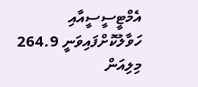އެމްޓީސީސީއާއި ހަވާލުކޮށްފައިވަނީ 264.9 މިލިއަން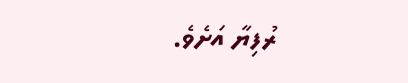ރުފިޔާ އަށެވެ.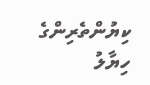ކިޔުންތެރިންގެ ހިޔާލު